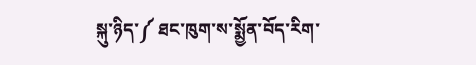སྐུ་ཉིད་༼ ཐང་ཁུག་ས་སྨྱོན་བོད་རིག་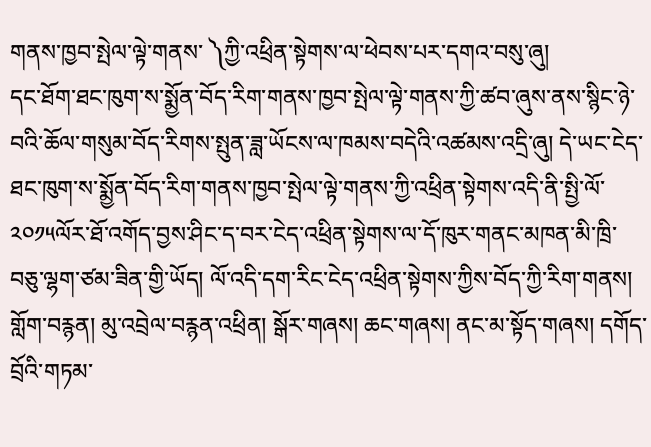གནས་ཁྱབ་སྤེལ་ལྟེ་གནས་ ༽ཀྱི་འཕྲིན་སྟེགས་ལ་ཕེབས་པར་དགའ་བསུ་ཞུ།
དང་ཐོག་ཐང་ཁུག་ས་སྨྱོན་བོད་རིག་གནས་ཁྱབ་སྤེལ་ལྟེ་གནས་ཀྱི་ཚབ་ཞུས་ནས་སྙིང་ཉེ་བའི་ཆོལ་གསུམ་བོད་རིགས་སྤུན་ཟླ་ཡོངས་ལ་ཁམས་བདེའི་འཚམས་འདྲི་ཞུ། དེ་ཡང་ངེད་ཐང་ཁུག་ས་སྨྱོན་བོད་རིག་གནས་ཁྱབ་སྤེལ་ལྟེ་གནས་ཀྱི་འཕྲིན་སྟེགས་འདི་ནི་སྤྱི་ལོ་༢༠༡༥ལོར་ཐོ་འགོད་བྱས་ཤིང་ད་བར་ངེད་འཕྲིན་སྟེགས་ལ་དོ་ཁུར་གནང་མཁན་མི་ཁྲི་བཅུ་ལྷག་ཙམ་ཟིན་གྱི་ཡོད། ལོ་འདི་དག་རིང་ངེད་འཕྲིན་སྟེགས་ཀྱིས་བོད་ཀྱི་རིག་གནས། གློག་བརྙན། མུ་འབྲེལ་བརྙན་འཕྲིན། སྒོར་གཞས། ཆང་གཞས། ནང་མ་སྟོད་གཞས། དགོད་བྲོའི་གཏམ་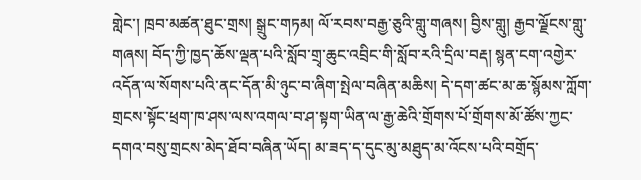གླེང་། ཁྲབ་མཚན་ཐུང་གྲས། སྒྲུང་གཏམ། ལོ་རབས་བརྒྱ་ཅུའི་གླུ་གཞས། བྱིས་གླུ། རྒྱབ་ལྗོངས་གླུ་གཞས། བོད་ཀྱི་ཁྱད་ཆོས་ལྡན་པའི་སློབ་གྲྭ་ཆུང་འབྲིང་གི་སློབ་རའི་དྲིལ་བརྡ། སྙན་ངག་འགྱེར་འདོན་ལ་སོགས་པའི་ནང་དོན་མི་ཉུང་བ་ཞིག་སྤེལ་བཞིན་མཆིས། དེ་དག་ཚང་མ་ཆ་སྙོམས་ཀློག་གྲངས་སྟོང་ཕྲག་ཁ་ཤས་ལས་འགལ་བ་ཤ་སྟག་ཡིན་ལ་རྒྱ་ཆེའི་གྲོགས་པོ་གྲོགས་མོ་ཚོས་ཀྱང་དགའ་བསུ་གྲངས་མེད་ཐོབ་བཞིན་ཡོད། མ་ཟད་ད་དུང་མུ་མཐུད་མ་འོངས་པའི་བགྲོད་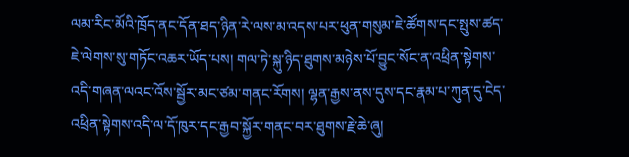ལམ་རིང་མོའི་ཁྲོད་ནང་དོན་ཐད་ཉིན་རེ་ལས་མ་འདས་པར་ཕུན་གསུམ་ཇེ་ཚོགས་དང་སྤུས་ཚད་ཇེ་ལེགས་སུ་གཏོང་འཆར་ཡོད་པས། གལ་ཏེ་སྐུ་ཉིད་ཐུགས་མཉེས་པོ་བྱུང་སོང་ན་འཕྲིན་སྟེགས་འདི་གཞན་ལའང་འོས་སྦྱོར་མང་ཙམ་གནང་རོགས། ལྷན་རྒྱས་ནས་དུས་དང་རྣམ་པ་ཀུན་དུ་ངེད་འཕྲིན་སྟེགས་འདི་ལ་དོ་ཁུར་དང་རྒྱབ་སྐྱོར་གནང་བར་ཐུགས་རྗེ་ཆེ་ཞུ།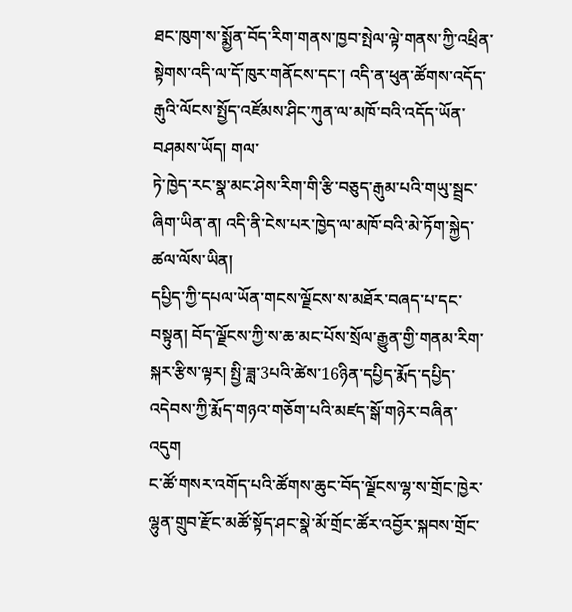ཐང་ཁུག་ས་སྨྱོན་བོད་རིག་གནས་ཁྱབ་སྤེལ་ལྟེ་གནས་ཀྱི་འཕྲིན་སྟེགས་འདི་ལ་དོ་ཁུར་གནོངས་དང་། འདི་ན་ཕུན་ཚོགས་འདོད་རྒུའི་ལོངས་སྤྱོད་འཛོམས་ཤིང་ཀུན་ལ་མཁོ་བའི་འདོད་ཡོན་བཤམས་ཡོད། གལ་
ཏེ་ཁྱེད་རང་སྣ་མང་ཤེས་རིག་གི་རྩི་བཅུད་རྒུམ་པའི་གཡུ་སྦྲང་ཞིག་ཡིན་ན། འདི་ནི་ངེས་པར་ཁྱེད་ལ་མཁོ་བའི་མེ་ཏོག་སྐྱེད་ཚལ་ལོས་ཡིན།
དཔྱིད་ཀྱི་དཔལ་ཡོན་གངས་ལྗོངས་ས་མཐོར་བཞད་པ་དང་བསྟུན། བོད་ལྗོངས་ཀྱི་ས་ཆ་མང་པོས་སྲོལ་རྒྱུན་གྱི་གནམ་རིག་སྐར་རྩིས་ལྟར། སྤྱི་ཟླ་3པའི་ཚེས་16ཉིན་དཔྱིད་རྨོད་དཔྱིད་འདེབས་ཀྱི་རྨོད་གཉའ་གཅོག་པའི་མཛད་སྒོ་གཉེར་བཞིན་འདུག
ང་ཚོ་གསར་འགོད་པའི་ཚོགས་ཆུང་བོད་ལྗོངས་ལྷ་ས་གྲོང་ཁྱེར་ལྷུན་གྲུབ་རྫོང་མཚོ་སྟོད་ཤང་སྣེ་མོ་གྲོང་ཚོར་འབྱོར་སྐབས་གྲོང་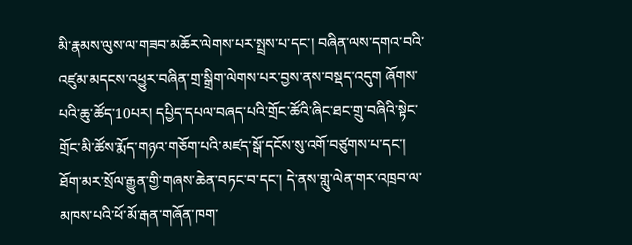མི་རྣམས་ལུས་ལ་གཟབ་མཆོར་ལེགས་པར་སྤྲས་པ་དང་། བཞིན་ལས་དགའ་བའི་འཛུམ་མདངས་འཕྱུར་བཞིན་གྲ་སྒྲིག་ལེགས་པར་བྱས་ནས་བསྡད་འདུག ཞོགས་པའི་ཆུ་ཚོད་10པར། དཔྱིད་དཔལ་བཞད་པའི་གྲོང་ཚོའི་ཞིང་ཐང་གྲུ་བཞིའི་སྟེང་གྲོང་མི་ཚོས་རྨོད་གཉའ་གཅོག་པའི་མཛད་སྒོ་དངོས་སུ་འགོ་བཙུགས་པ་དང་། ཐོག་མར་སྲོལ་རྒྱུན་གྱི་གཞས་ཆེན་བཏང་བ་དང་། དེ་ནས་གླུ་ལེན་གར་འཁྲབ་ལ་མཁས་པའི་ཕོ་མོ་རྒན་གཞོན་ཁག་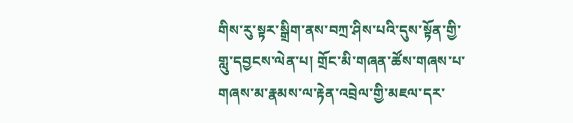གིས་རུ་སྟར་སྒྲིག་ནས་བཀྲ་ཤིས་པའི་དུས་སྟོན་གྱི་གླུ་དབྱངས་ལེན་པ། གྲོང་མི་གཞན་ཚོས་གཞས་པ་གཞས་མ་རྣམས་ལ་རྟེན་འབྲེལ་གྱི་མཇལ་དར་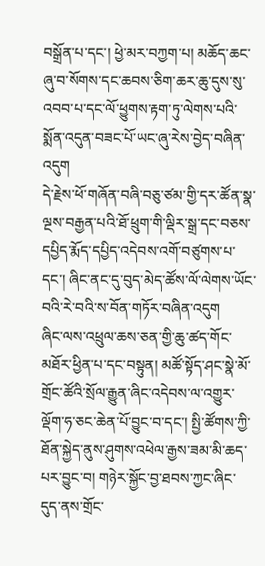བསྒྲོན་པ་དང་། ཕྱེ་མར་བཀྱག་པ། མཆོད་ཆང་ཞུ་བ་སོགས་དང་ཆབས་ཅིག་ཆར་ཆུ་དུས་སུ་འབབ་པ་དང་ལོ་ཕྱུགས་རྟག་ཏུ་ལེགས་པའི་སྨོན་འདུན་བཟང་པོ་ཡང་ཞུ་རེས་བྱེད་བཞིན་འདུག
དེ་རྗེས་ཕོ་གཞོན་བཞི་བཅུ་ཙམ་གྱི་དར་ཚོན་སྣ་ལྔས་བརྒྱན་པའི་ཐོ་ཕྲུག་གི་ལྡིར་སྒྲ་དང་བཅས་དཔྱིད་རྨོད་དཔྱིད་འདེབས་འགོ་བཙུགས་པ་དང་། ཞིང་ནང་དུ་བུད་མེད་ཚོས་ལོ་ལེགས་ཡོང་བའི་རེ་བའི་ས་བོན་གཏོར་བཞིན་འདུག
ཞིང་ལས་འཕྲུལ་ཆས་ཅན་གྱི་ཆུ་ཚད་གོང་མཐོར་ཕྱིན་པ་དང་བསྟུན། མཚོ་སྟོད་ཤང་སྣེ་མོ་གྲོང་ཚོའི་སྲོལ་རྒྱུན་ཞིང་འདེབས་ལ་འགྱུར་ལྡོག་ཧ་ཅང་ཆེན་པོ་བྱུང་བ་དང་། སྤྱི་ཚོགས་ཀྱི་ཐོན་སྐྱེད་ནུས་ཤུགས་འཕེལ་རྒྱས་ཟམ་མི་ཆད་པར་བྱུང་བ། གཉེར་སྐྱོང་བྱ་ཐབས་ཀྱང་ཞིང་དུད་ནས་གྲོང་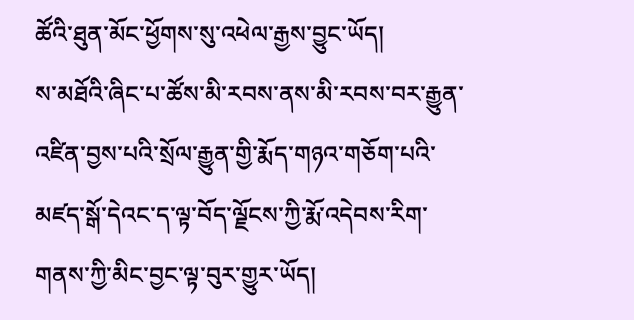ཚོའི་ཐུན་མོང་ཕྱོགས་སུ་འཕེལ་རྒྱས་བྱུང་ཡོད།
ས་མཐོའི་ཞིང་པ་ཚོས་མི་རབས་ནས་མི་རབས་བར་རྒྱུན་འཛིན་བྱས་པའི་སྲོལ་རྒྱུན་གྱི་རྨོད་གཉའ་གཅོག་པའི་མཛད་སྒོ་དེའང་ད་ལྟ་བོད་ལྗོངས་ཀྱི་རྨོ་འདེབས་རིག་གནས་ཀྱི་མིང་བྱང་ལྟ་བུར་གྱུར་ཡོད།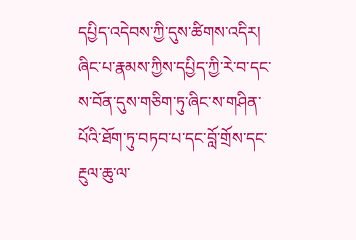དཔྱིད་འདེབས་ཀྱི་དུས་ཚིགས་འདིར། ཞིང་པ་རྣམས་ཀྱིས་དཔྱིད་ཀྱི་རེ་བ་དང་ས་བོན་དུས་གཅིག་ཏུ་ཞིང་ས་གཤིན་པོའི་ཐོག་ཏུ་བཏབ་པ་དང་བློ་གྲོས་དང་རྔུལ་ཆུ་ལ་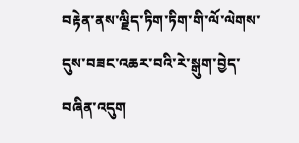བརྟེན་ནས་ལྗིད་ཏིག་ཏིག་གི་ལོ་ལེགས་དུས་བཟང་འཆར་བའི་རེ་སྒུག་བྱེད་བཞིན་འདུག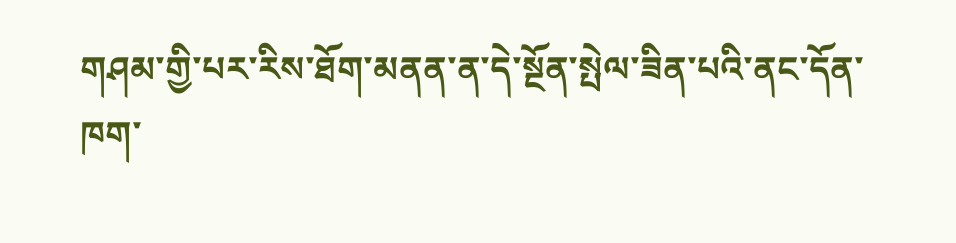གཤམ་གྱི་པར་རིས་ཐོག་མནན་ན་དེ་སྔོན་སྤེལ་ཟིན་པའི་ནང་དོན་ཁག་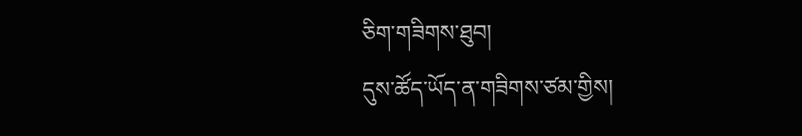ཅིག་གཟིགས་ཐུབ།
དུས་ཚོད་ཡོད་ན་གཟིགས་ཙམ་གྱིས།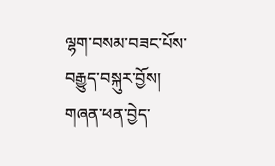ལྷག་བསམ་བཟང་པོས་བརྒྱུད་བསྐུར་བྱོས།
གཞན་ཕན་བྱེད་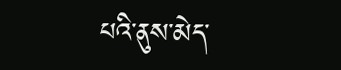པའི་ནུས་མེད་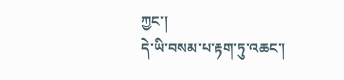ཀྱང་།
དེ་ཡི་བསམ་པ་རྟག་ཏུ་འཆང་།